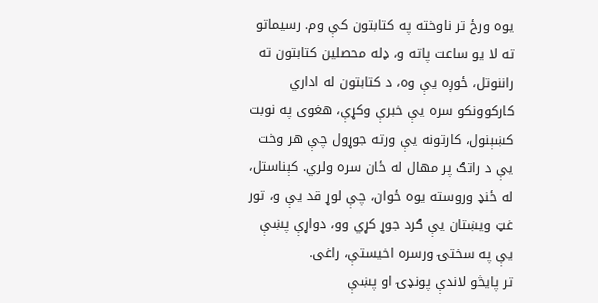یوه ورځ تر ناوخته په کتابتون کې وم. رسیماتو ته لا یو ساعت پاته و، ډله محصلین کتابتون ته راننوتل، ځوږه یې وه، د کتابتون له اداري کارکوونکو سره یې خبرې وکړې، هغوی په نوبت کښېنول، کارتونه یې ورته جوړول چې هر وخت یې د راتګ پر مهال له ځان سره ولري. کېناستل، له ځنډ وروسته یوه ځوان، چې لوړ قد یې و، تور غټ ویښتان یې ګرد جوړ کړي وو، دواړې پښې یې په سختۍ ورسره اخیستې، راغی.
تر پایڅو لاندې پونډۍ او پښې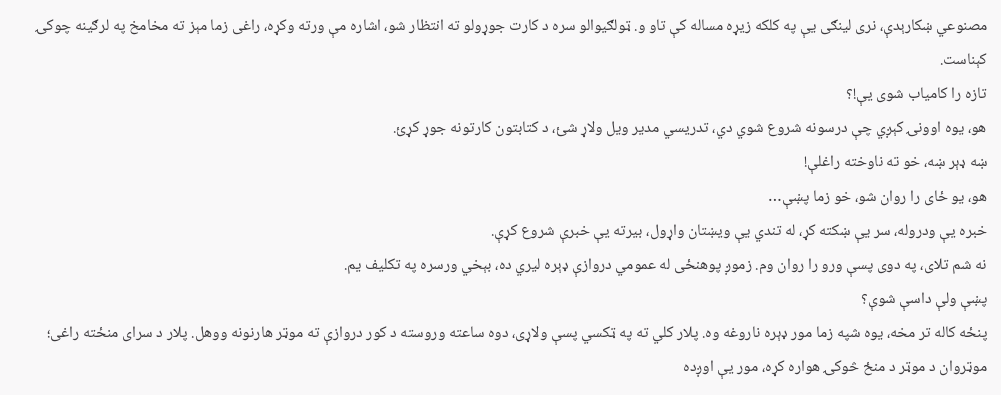مصنوعي ښکارېدې، نری لینګی یې په کلکه زیړه مساله کې تاو و. ټولګیوالو سره د کارت جوړولو ته انتظار شو، اشاره مې ورته وکړه، راغی زما مېز ته مخامخ په لرګینه چوکۍ کېناست.
تازه را کامیاب شوی یې!؟
هو، یوه اوونۍ کېږي چې درسونه شروع شوي دي، تدریسي مدیر ویل ولاړ شئ، د کتابتون کارتونه جوړ کړئ.
ښه ډېر ښه، خو ته ناوخته راغلې!
هو، یو ځای را روان شو، خو زما پښې…
خبره یې ودروله، سر یې ښکته کړ، له تندي یې ویښتان واړول، بیرته یې خبرې شروع کړې.
نه شم تلای، په دوی پسې ورو را روان وم. زموږ پوهنځی له عمومي دروازې ډېره لیري ده، بېخي ورسره په تکلیف یم.
پښې ولې داسې شوې؟
پنځه کاله تر مخه، یوه شپه زما مور ډېره ناروغه وه. پلار کلي ته په ټکسي پسې ولاړی، دوه ساعته وروسته د کور دروازې ته موټر هارنونه ووهل. پلار د سرای منځته راغی؛ موټروان د موټر د منځ څوکۍ هواره کړه، مور یې اوږده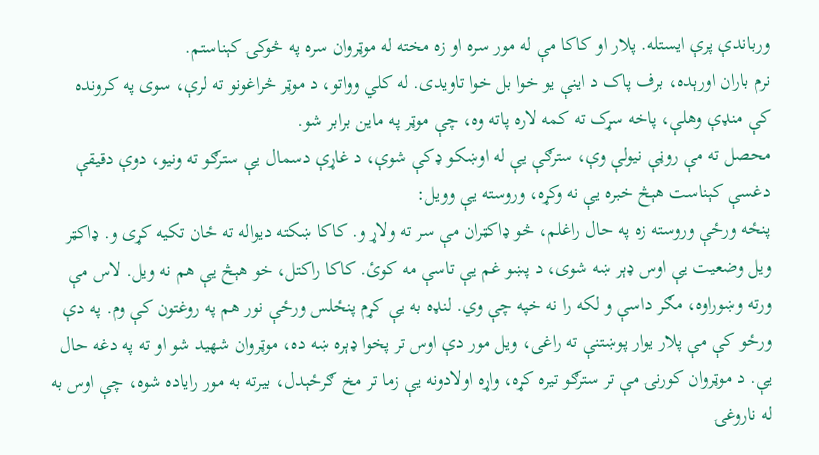ورباندې پرې ایستله. پلار او کاکا مې له مور سره او زه مخته له موټروان سره په څوکۍ کېناستم.
نرم باران اورېده، برف پاک د اینې یو خوا بل خوا تاویدی. له کلي وواتو، د موټر څراغونو ته لرې، سوی په کرونده کې منډې وهلې، پاخه سړک ته کمه لاره پاته وه، چې موټر په ماین برابر شو.
محصل ته مې روڼې نیولې وې، سترګې یې له اوښکو ډکې شوې، د غاړې دسمال یې سترګو ته ونیو، دوې دقیقې دغسې کېناست هېڅ خبره یې نه وکړه، وروسته یې وویل:
پنځه ورځې وروسته زه په حال راغلم، څو ډاکټران مې سر ته ولاړ و. کاکا ښکته دیواله ته ځان تکیه کړی و. ډاکټر ویل وضعیت یې اوس ډېر ښه شوی، د پښو غم یې تاسې مه کوئ. کاکا راکتل، خو هېڅ یې هم نه ویل. لاس مې ورته وښوراوه، مګر داسې و لکه را نه خپه چې وي. لنډه به یې کړم پنځلس ورځې نور هم په روغتون کې وم. په دې ورځو کې مې پلار یوار پوښتنې ته راغی، ویل مور دې اوس تر پخوا ډېره ښه ده، موټروان شهید شو او ته په دغه حال یې. د موټروان کورنۍ مې تر سترګو تیره کړه، واړه اولادونه یې زما تر مخ ګرځېدل، بیرته به مور رایاده شوه، چې اوس به له ناروغۍ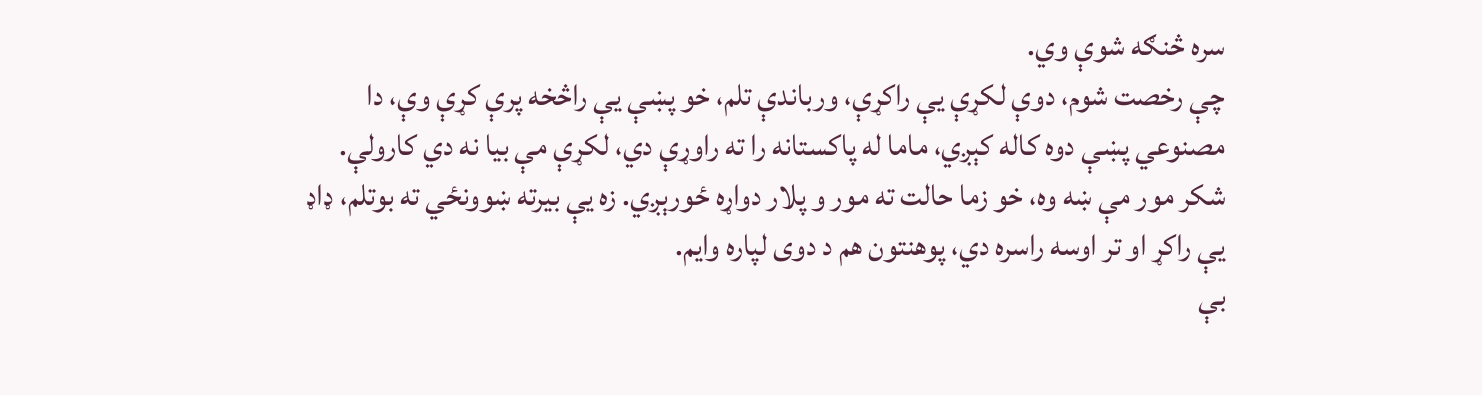سره څنګه شوې وي.
چې رخصت شوم، دوې لکړې یې راکړې، ورباندې تلم، خو پښې یې راڅخه پرې کړې وې، دا مصنوعي پښې دوه کاله کېږي، ماما له پاکستانه را ته راوړې دي، لکړې مې بیا نه دي کارولې.
شکر مور مې ښه وه، خو زما حالت ته مور و پلار دواړه ځورېږي. زه یې بیرته ښوونځي ته بوتلم، ډاډ یې راکړ او تر اوسه راسره دي، پوهنتون هم د دوی لپاره وایم.
بې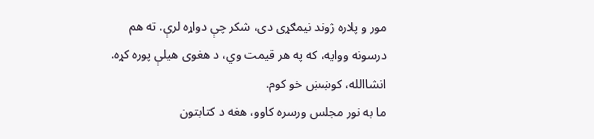مور و پلاره ژوند نیمګړی دی، شکر چې دواړه لرې. ته هم درسونه ووایه، که په هر قیمت وي، د هغوی هیلې پوره کړه.
انشاالله، کوښښ خو کوم.
ما به نور مجلس ورسره کاوو، هغه د کتابتون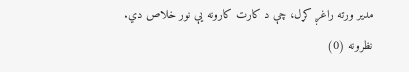مدیر ورته راغږ کړل، چې د کارت کارونه یې نور خلاص دي.
نظرونه (0)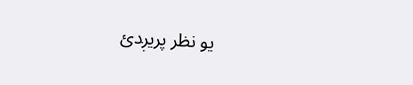یو نظر پریږدئ